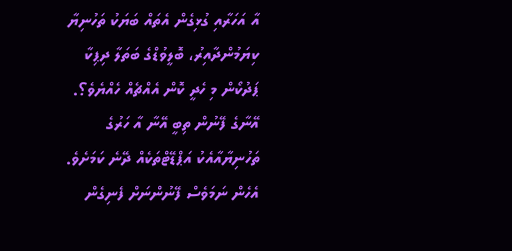އާ އަހަރާއި ގުޅިގެން އެތައް ބަޔަކު ތަހުނިޔާ ކިޔަމުންދާއިރު، ބޮލީވުޑްގެ ބަތަލާ ދިޕިކާ ޕަދުކޯން މި ހެދީ ކޮން އެއްޗެއް ހެއްޔެވެ؟. އޭނާގެ ފޭނުން ތިބީ އޭނާ އާ ހަރުގެ ތަހުނިޔާއާއެކު އަޕްޑޭޓްތަކެއް ދޭނެ ކަމަށެވެ. އެހެން ނަމަވެސް ފޭނުންނަށް ފެނިގެން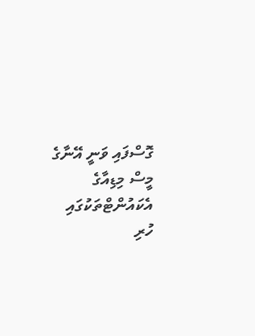ގޮސްފައި ވަނީ އޭނާގެ މީސް މިޑިއާގެ އެކައުންޓްތަކުގައި ހުރި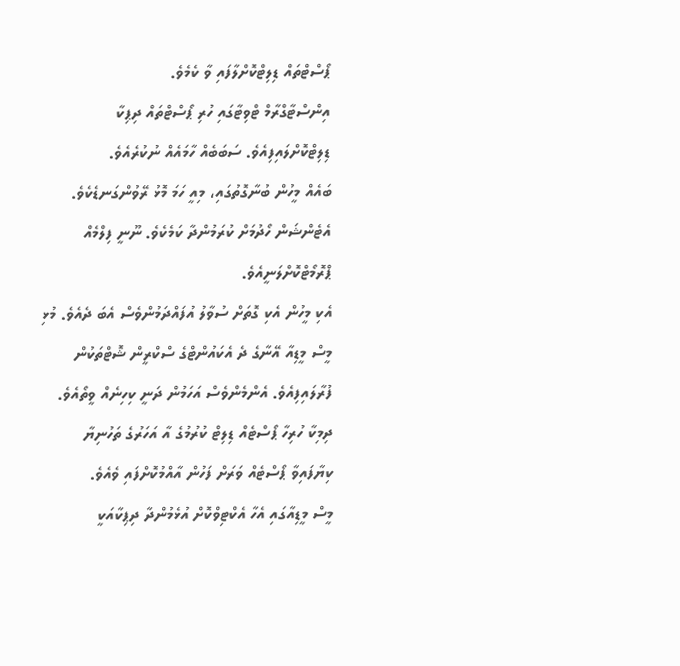ޕޯސްޓްތައް ޑިލިޓްކޮށްލާފައި ވާ ކެމެވެ.
އިންސްޓާގްރާމް ޓްވިޓާގައި ހުރި ޕޯސްޓްތައް ދިޕިކާ ޑިލިޓްކޮށްލައިފިއެވެ. ސަބަބެއް ހާމައެއް ނުކުރެއެވެ.
ބައެއް މީހުން ބުނާގޮތުގައި، މިއީ ހަމަ މޮޅު ރޭވުންގަނޑެކެވެ. އެޓެންޝަން ހޯދުމަށް ކުރަމުންދާ ކަމެކެވެ. ނޫނީ ފިލްމެއް ޕްރޮމޯޓްކޮށްލަނީއެވެ.
އެކި މީހުން އެކި ގޮތަށް ސުވާލު އުފައްދަމުންވެސް އެބަ ދެއެވެ. މުޅި މީސް މީޑިއާ އޭނާގެ ދެ އެކައުންޓްގެ ސްކްރީން ޝޮޓްތަކުން ފުރާލައިފިއެވެ. އެންމެންވެސް އަހަމުން ދަނީ ކިހިނެއް ވީތޯއެވެ.
ދިމިކާ ހުރިހާ ޕޯސްޓެއް ޑިލިޓް ކުރުމުގެ އާ އަހަރުގެ ތަހުނިޔާ ކިޔާފައިވާ ޕޯސްޓެއް ވަރަށް ފަހުން އާއްމުކޮށްފައި ވެއެވެ.
މީސް މީޑިއާގައި އެހާ އެކްޓިވްކޮށް އުޅެމުންދާ ދިޕިކާއަކީ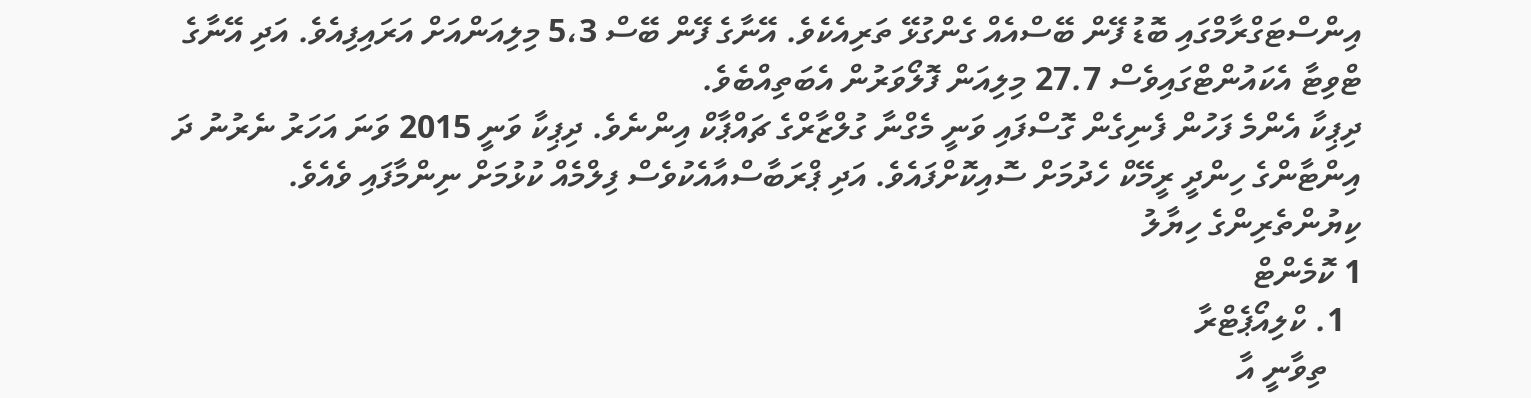އިންސްޓަގްރާމްގައި ބޮޑު ފޭން ބޭސްއެއް ގެންގުޅޭ ތަރިއެކެވެ. އޭނާގެ ފޭން ބޭސް 5،3 މިލިއަންއަށް އަރައިފިއެވެ. އަދި އޭނާގެ ޓްވިޓާ އެކައުންޓްގައިވެސް 27.7 މިލިއަން ފޮލޯވަރުން އެބަތިއްބެވެ.
ދިޕިކާ އެންމެ ފަހުން ފެނިގެން ގޮސްފައި ވަނީ މެގްނާ ގުލްޒާރްގެ ޗައްޕާކް އިންނެވެ. ދިޕިކާ ވަނީ 2015 ވަނަ އަހަރު ނެރުނު ދަ އިންޓާންގެ ހިންދީ ރީމޭކް ހެދުމަށް ސޮއިކޮށްފައެވެ. އަދި ޕްރަބާސްއާއެކުވެސް ފިލްމެއް ކުޅުމަށް ނިންމާފައި ވެއެވެ.
ކިޔުންތެރިންގެ ހިޔާލު
1 ކޮމެންޓް
  1. ކްލިއޯޕެޓްރާ
    ތިވާނީ އާ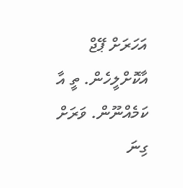އަހަރަށް ޕޭޖް އާކޮށްލީހެން. ތީ އާ ކަމެއްނޫން. ވަރަށް ގިނަ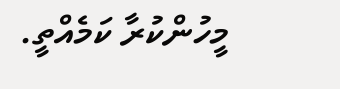މީހުންކުރާ ކަމެއްތީ.